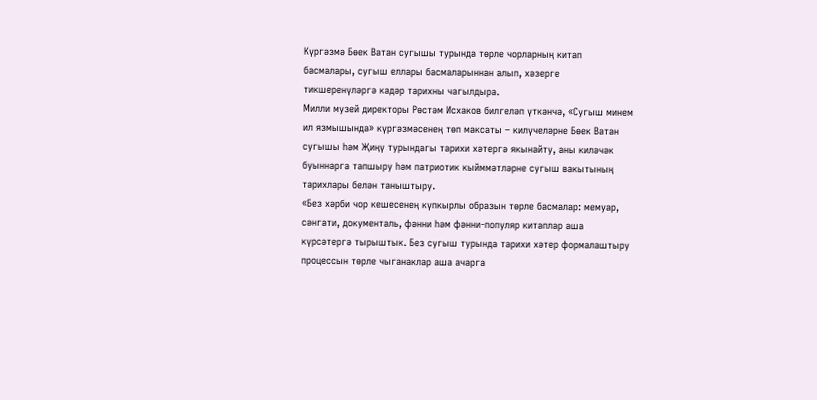Күргәзмә Бөек Ватан сугышы турында төрле чорларның китап басмалары, сугыш еллары басмаларыннан алып, хәзерге тикшеренүләргә кадәр тарихны чагылдыра.
Милли музей директоры Рөстәм Исхаков билгеләп үткәнчә, «Сугыш минем ил язмышында» күргәзмәсенең төп максаты – килүчеләрне Бөек Ватан сугышы һәм Җиңү турындагы тарихи хәтергә якынайту, аны киләчәк буыннарга тапшыру һәм патриотик кыйммәтләрне сугыш вакытының тарихлары белән таныштыру.
«Без хәрби чор кешесенең күпкырлы образын төрле басмалар: мемуар, сәнгати, документаль, фәнни һәм фәнни-популяр китаплар аша күрсәтергә тырыштык. Без сугыш турында тарихи хәтер формалаштыру процессын төрле чыганаклар аша ачарга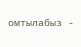омтылабыз -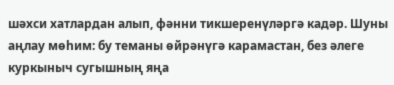шәхси хатлардан алып, фәнни тикшеренүләргә кадәр. Шуны аңлау мөһим: бу теманы өйрәнүгә карамастан, без әлеге куркыныч сугышның яңа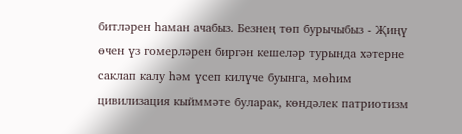битләрен һаман ачабыз. Безнең төп бурычыбыз - Җиңү өчен үз гомерләрен биргән кешеләр турында хәтерне саклап калу һәм үсеп килүче буынга, мөһим цивилизация кыйммәте буларак, көндәлек патриотизм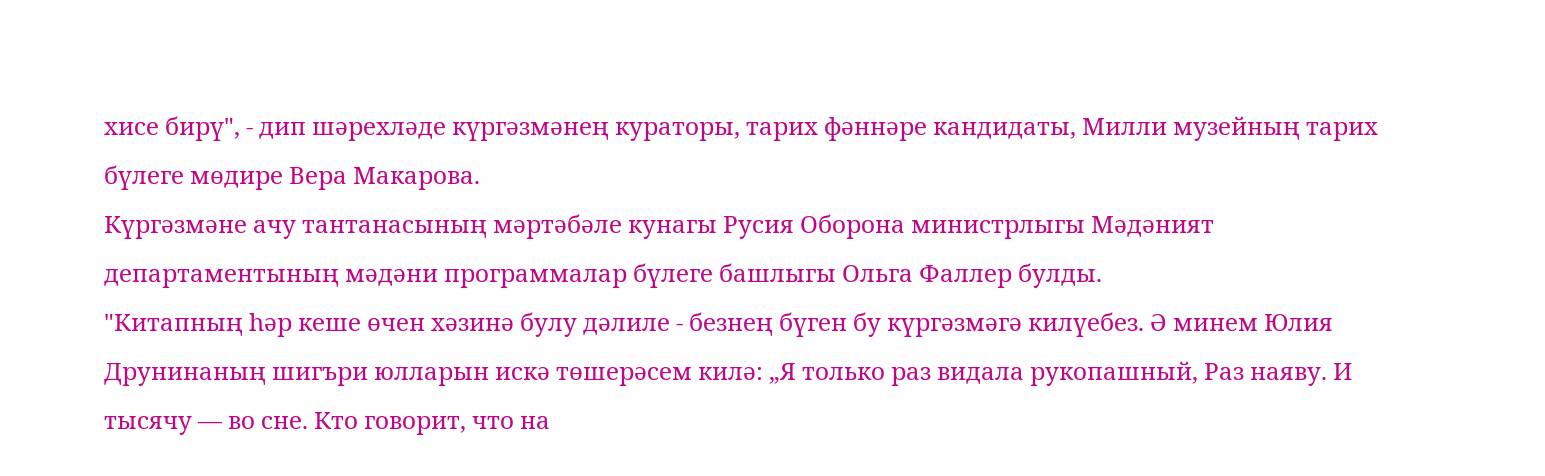хисе бирү", - дип шәрехләде күргәзмәнең кураторы, тарих фәннәре кандидаты, Милли музейның тарих бүлеге мөдире Вера Макарова.
Күргәзмәне ачу тантанасының мәртәбәле кунагы Русия Оборона министрлыгы Мәдәният департаментының мәдәни программалар бүлеге башлыгы Ольга Фаллер булды.
"Китапның һәр кеше өчен хәзинә булу дәлиле - безнең бүген бу күргәзмәгә килүебез. Ә минем Юлия Друнинаның шигъри юлларын искә төшерәсем килә: „Я только раз видала рукопашный, Раз наяву. И тысячу — во сне. Кто говорит, что на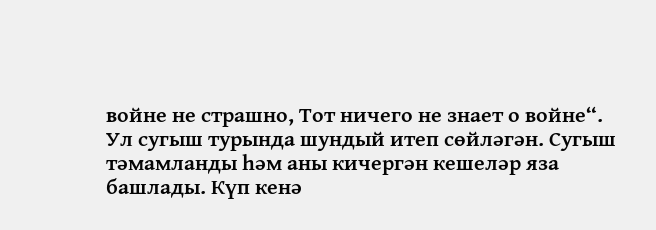войне не страшно, Тот ничего не знает о войне“. Ул сугыш турында шундый итеп сөйләгән. Сугыш тәмамланды һәм аны кичергән кешеләр яза башлады. Күп кенә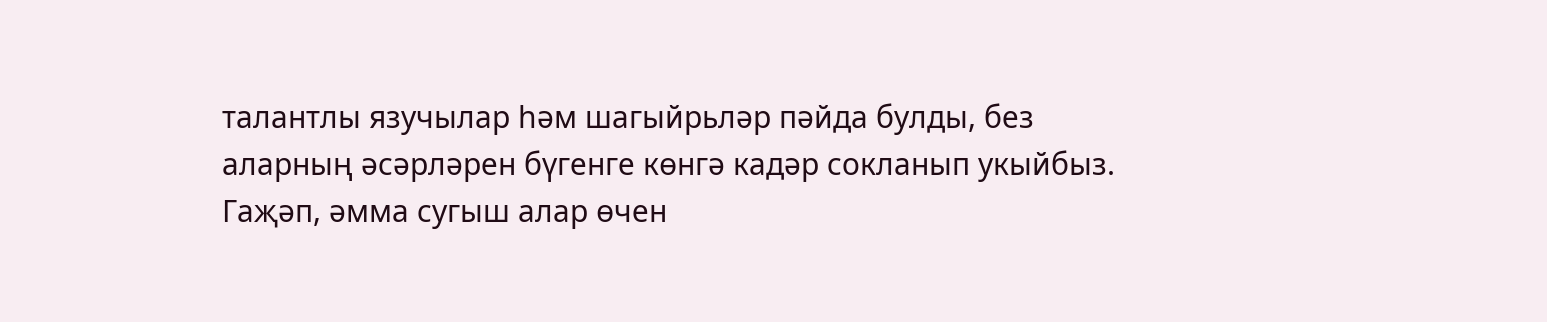талантлы язучылар һәм шагыйрьләр пәйда булды, без аларның әсәрләрен бүгенге көнгә кадәр сокланып укыйбыз. Гаҗәп, әмма сугыш алар өчен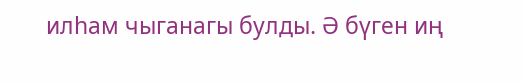илһам чыганагы булды. Ә бүген иң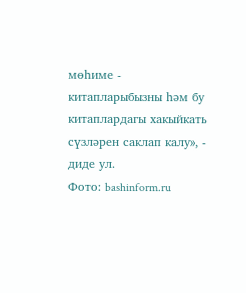мөһиме - китапларыбызны һәм бу китаплардагы хакыйкать сүзләрен саклап калу», - диде ул.
Фото: bashinform.ru